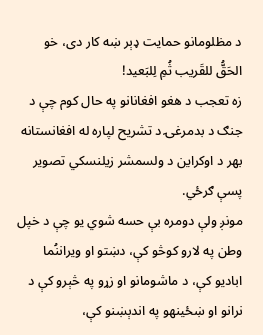د مظلومانو حمايت ډېر ښه کار دی، خو الحَقُّ للقَريب ثُمِ لِلبَعيد!
زه تعجب د هغو افغانانو په حال کوم چې د جنګ د بدمرغۍ د تشريح لپاره له افغانستانه بهر د اوکراین د ولسمشر زيلنسکي تصوير پسې ګرځي.
مونږ ولې دومره بې حسه شوي يو چې د خپل وطن په لارو کوڅو کې، دښتو او ويراننُما اباديو کې، د ماشومانو او زړو په څېرو کې د نرانو او ښځينهو په اندېښنو کې،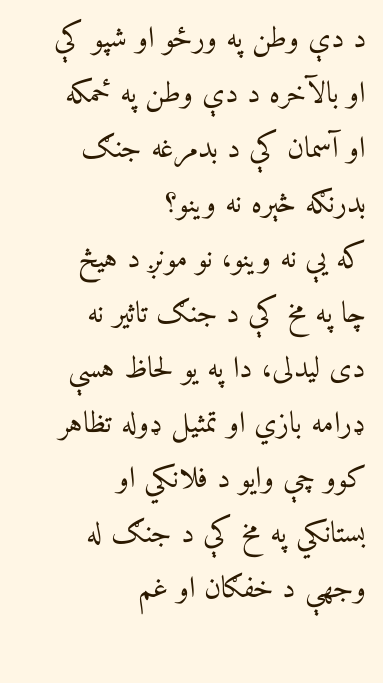د دې وطن په ورځو او شپو کې او بالآخره د دې وطن په ځمکه او آسمان کې د بدمرغه جنګ بدرنګه څېره نه وينو؟
که يې نه وينو، نو مونږ د هيڅ چا په مخ کې د جنګ تاثير نه دی ليدلی، دا په يو لحاظ هسې ډرامه بازي او تمثيل ډوله تظاهر کوو چې وايو د فلانکي او بستانکي په مخ کې د جنګ له وجهې د خفګان او غم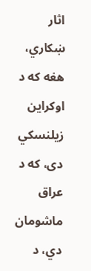اثار ښکاري، هغه که د اوکراین زيلنسکي دی، که د عراق ماشومان دي، د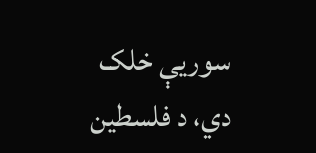سوريې خلک دي، د فلسطين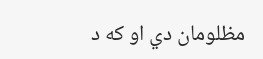مظلومان دي او که د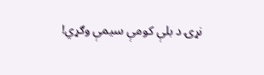نړۍ د بلې کومې سيمې وګړي!